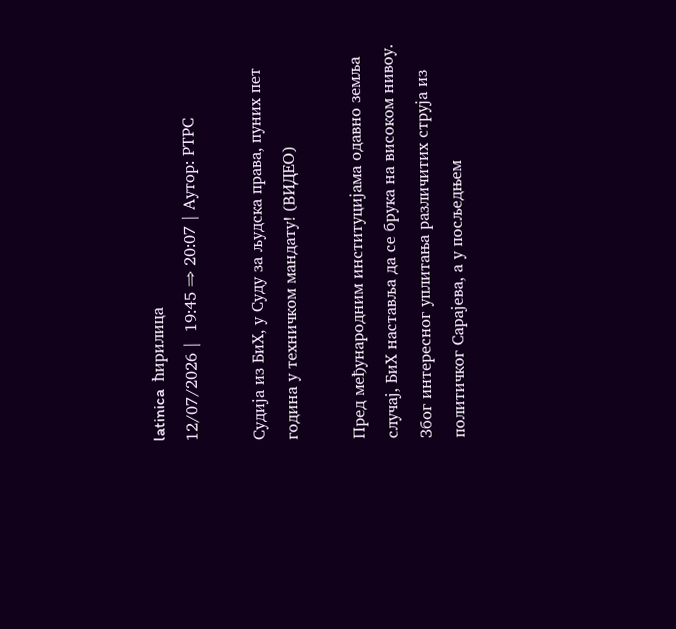latinica  ћирилица
12/07/2026 |  19:45 ⇒ 20:07 | Аутор: РТРС

Судија из БиХ, у Суду за људска права, пуних пет година у техничком мандату! (ВИДЕО)

Пред међународним институцијама одавно земља случај, БиХ наставља да се брука на високом нивоу. Због интересног уплитања различитих струја из политичког Сарајева, а у посљедњем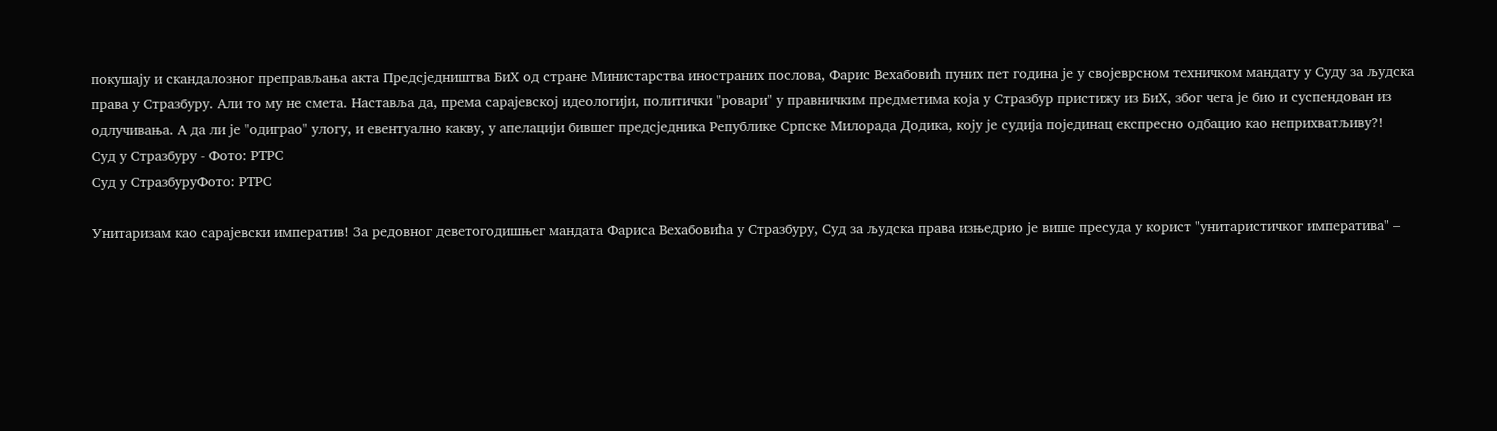покушају и скандалозног преправљања акта Предсједништва БиХ од стране Министарства иностраних послова, Фарис Вехабовић пуних пет година је у својеврсном техничком мандату у Суду за људска права у Стразбуру. Али то му не смета. Наставља да, према сарајевској идеологији, политички "ровари" у правничким предметима која у Стразбур пристижу из БиХ, због чега је био и суспендован из одлучивања. А да ли је "одиграо" улогу, и евентуално какву, у апелацији бившег предсједника Републике Српске Милорада Додика, коју је судија појединац експресно одбацио као неприхватљиву?!
Суд у Стразбуру - Фото: РТРС
Суд у СтразбуруФото: РТРС

Унитаризам као сарајевски императив! За редовног деветогодишњег мандата Фариса Вехабовића у Стразбуру, Суд за људска права изњедрио је више пресуда у корист "унитаристичког императива" –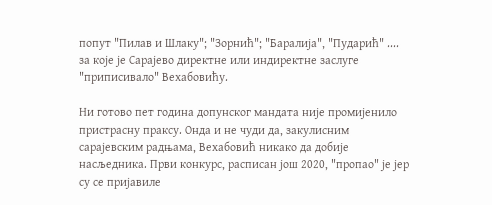попут "Пилав и Шлаку"; "Зорнић"; "Баралија", "Пударић" .... за које је Сарајево директне или индиректне заслуге "приписивало" Вехабовићу.

Ни готово пет година допунског мандата није промијенило пристрасну праксу. Онда и не чуди да, закулисним сарајевским радњама, Вехабовић никако да добије насљедника. Први конкурс, расписан још 2020, "пропао" је јер су се пријавиле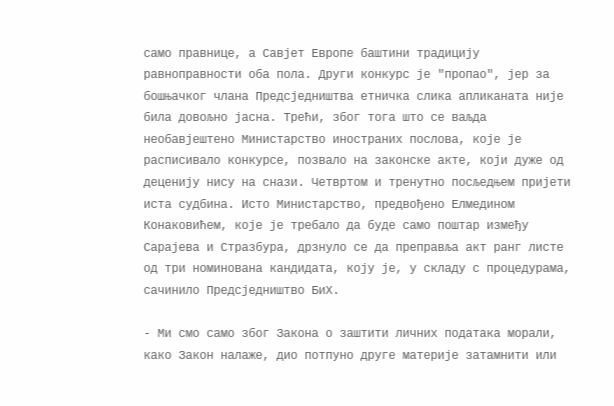само правнице, а Савјет Европе баштини традицију равноправности оба пола. Други конкурс је "пропао", јер за бошњачког члана Предсједништва етничка слика апликаната није била довољно јасна. Трећи, због тога што се ваљда необавјештено Министарство иностраних послова, које је расписивало конкурсе, позвало на законске акте, који дуже од деценију нису на снази. Четвртом и тренутно посљедњем пријети иста судбина. Исто Министарство, предвођено Елмедином Конаковићем, које је требало да буде само поштар између Сарајева и Стразбура, дрзнуло се да преправља акт ранг листе од три номинована кандидата, коју је, у складу с процедурама, сачинило Предсједништво БиХ.

- Ми смо само због Закона о заштити личних података морали, како Закон налаже, дио потпуно друге материје затамнити или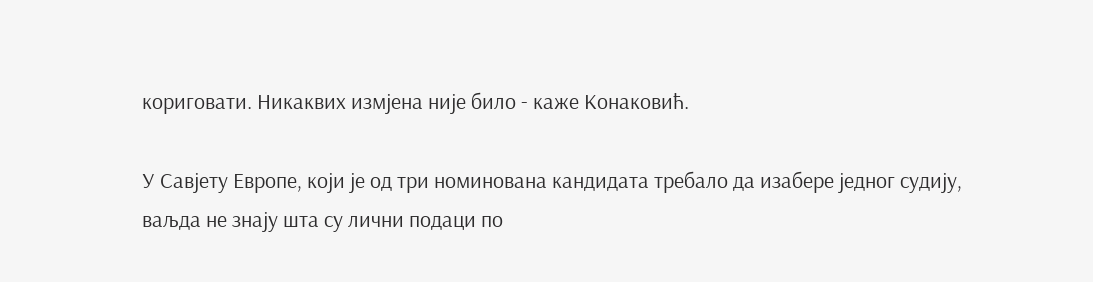кориговати. Никаквих измјена није било - каже Конаковић.

У Савјету Европе, који је од три номинована кандидата требало да изабере једног судију, ваљда не знају шта су лични подаци по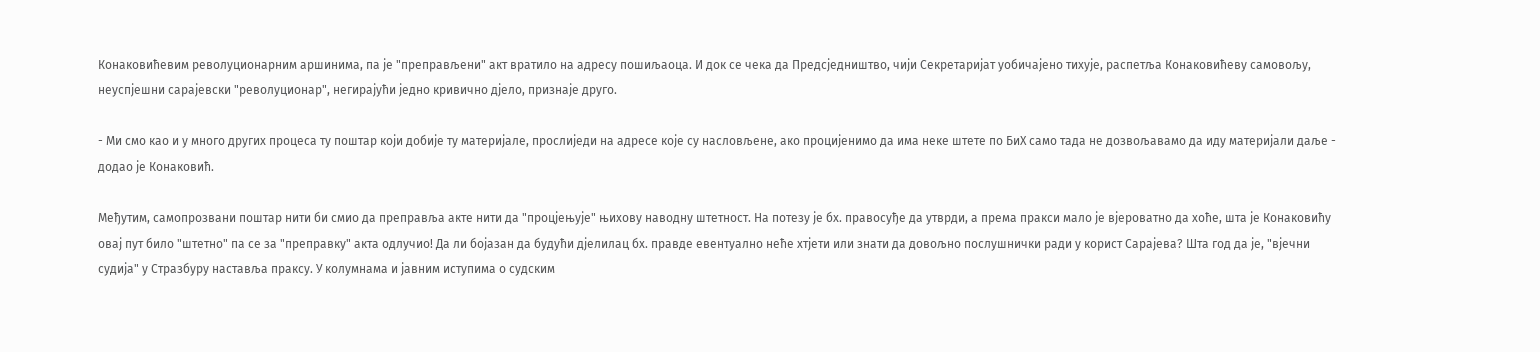Конаковићевим револуционарним аршинима, па је "преправљени" акт вратило на адресу пошиљаоца. И док се чека да Предсједништво, чији Секретаријат уобичајено тихује, распетља Конаковићеву самовољу, неуспјешни сарајевски "револуционар", негирајући једно кривично дјело, признаје друго.

- Ми смо као и у много других процеса ту поштар који добије ту материјале, прослиједи на адресе које су насловљене, ако процијенимо да има неке штете по БиХ само тада не дозвољавамо да иду материјали даље - додао је Конаковић.

Међутим, самопрозвани поштар нити би смио да преправља акте нити да "процјењује" њихову наводну штетност. На потезу је бх. правосуђе да утврди, а према пракси мало је вјероватно да хоће, шта је Конаковићу овај пут било "штетно" па се за "преправку" акта одлучио! Да ли бојазан да будући дјелилац бх. правде евентуално неће хтјети или знати да довољно послушнички ради у корист Сарајева? Шта год да је, "вјечни судија" у Стразбуру наставља праксу. У колумнама и јавним иступима о судским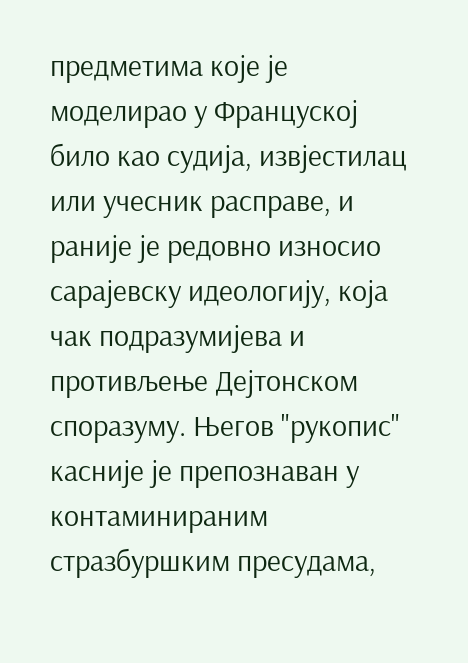предметима које је моделирао у Француској било као судија, извјестилац или учесник расправе, и раније је редовно износио сарајевску идеологију, која чак подразумијева и противљење Дејтонском споразуму. Његов "рукопис" касније је препознаван у контаминираним стразбуршким пресудама,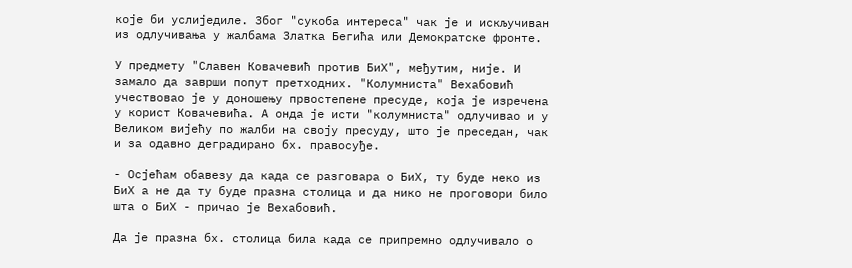које би услиједиле. Због "сукоба интереса" чак је и искључиван из одлучивања у жалбама Златка Бегића или Демократске фронте.

У предмету "Славен Ковачевић против БиХ", међутим, није. И замало да заврши попут претходних. "Колумниста" Вехабовић учествовао је у доношењу првостепене пресуде, која је изречена у корист Ковачевића. А онда је исти "колумниста" одлучивао и у Великом вијећу по жалби на своју пресуду, што је преседан, чак и за одавно деградирано бх. правосуђе.

- Осјећам обавезу да када се разговара о БиХ, ту буде неко из БиХ а не да ту буде празна столица и да нико не проговори било шта о БиХ - причао је Вехабовић.

Да је празна бх. столица била када се припремно одлучивало о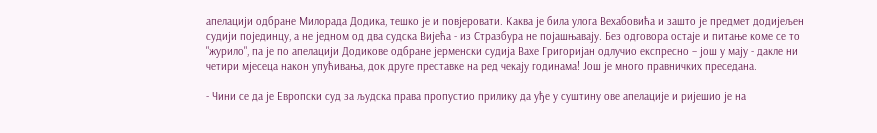апелацији одбране Милорада Додика, тешко је и повјеровати. Каква је била улога Вехабовића и зашто је предмет додијељен судији појединцу, а не једном од два судска Вијећа - из Стразбура не појашњавају. Без одговора остаје и питање коме се то "журило", па је по апелацији Додикове одбране јерменски судија Вахе Григоријан одлучио експресно – још у мају - дакле ни четири мјесеца након упућивања, док друге преставке на ред чекају годинама! Још је много правничких преседана.

- Чини се да је Европски суд за људска права пропустио прилику да уђе у суштину ове апелације и ријешио је на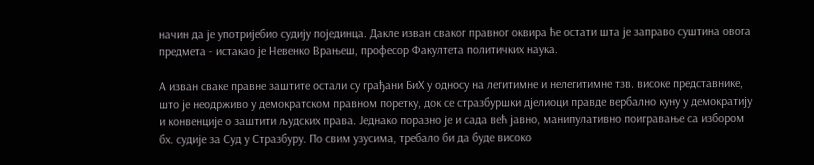начин да је употријебио судију појединца. Дакле изван сваког правног оквира ће остати шта је заправо суштина овога предмета - истакао је Невенко Врањеш, професор Факултета политичких наука.

А изван сваке правне заштите остали су грађани БиХ у односу на легитимне и нелегитимне тзв. високе представнике, што је неодрживо у демократском правном поретку, док се стразбуршки дјелиоци правде вербално куну у демократију и конвенције о заштити људских права. Једнако поразно је и сада већ јавно, манипулативно поигравање са избором бх. судије за Суд у Стразбуру. По свим узусима, требало би да буде високо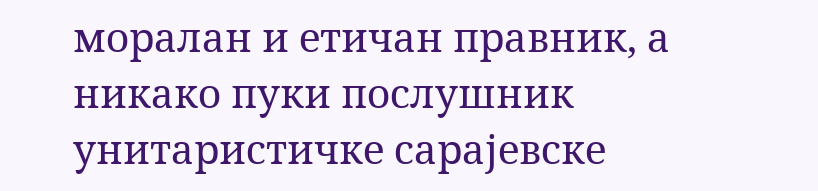моралан и етичан правник, а никако пуки послушник унитаристичке сарајевске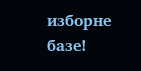изборне базе!